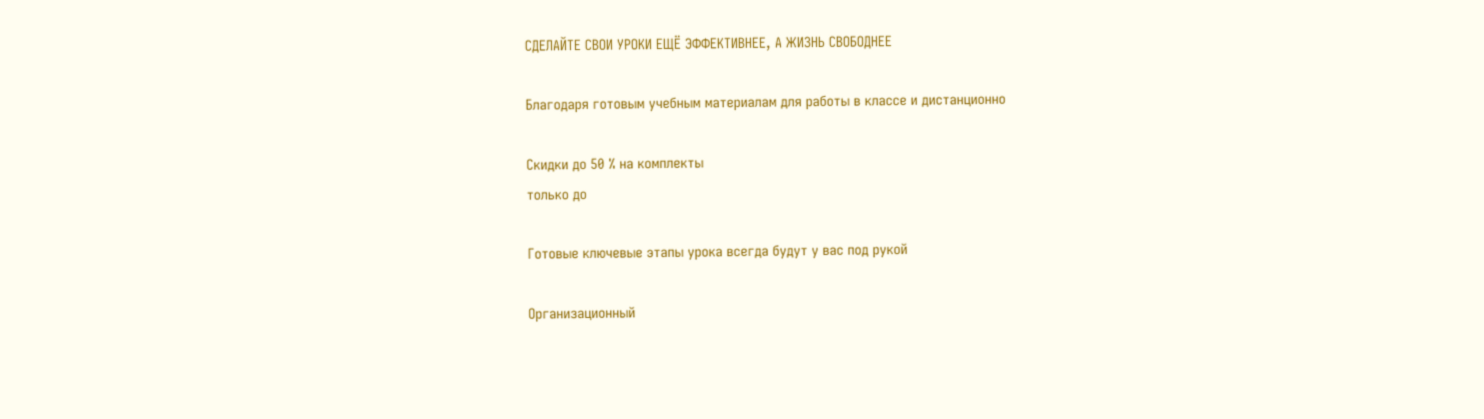СДЕЛАЙТЕ СВОИ УРОКИ ЕЩЁ ЭФФЕКТИВНЕЕ, А ЖИЗНЬ СВОБОДНЕЕ

Благодаря готовым учебным материалам для работы в классе и дистанционно

Скидки до 50 % на комплекты
только до

Готовые ключевые этапы урока всегда будут у вас под рукой

Организационный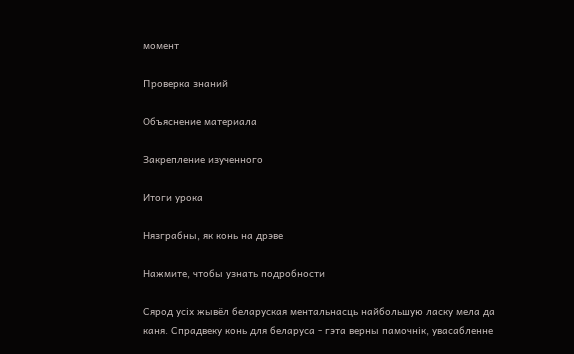момент

Проверка знаний

Объяснение материала

Закрепление изученного

Итоги урока

Нязграбны, як конь на дрэве

Нажмите, чтобы узнать подробности

Сярод усіх жывёл беларуская ментальнасць найбольшую ласку мела да каня. Спрадвеку конь для беларуса - гэта верны памочнік, увасабленне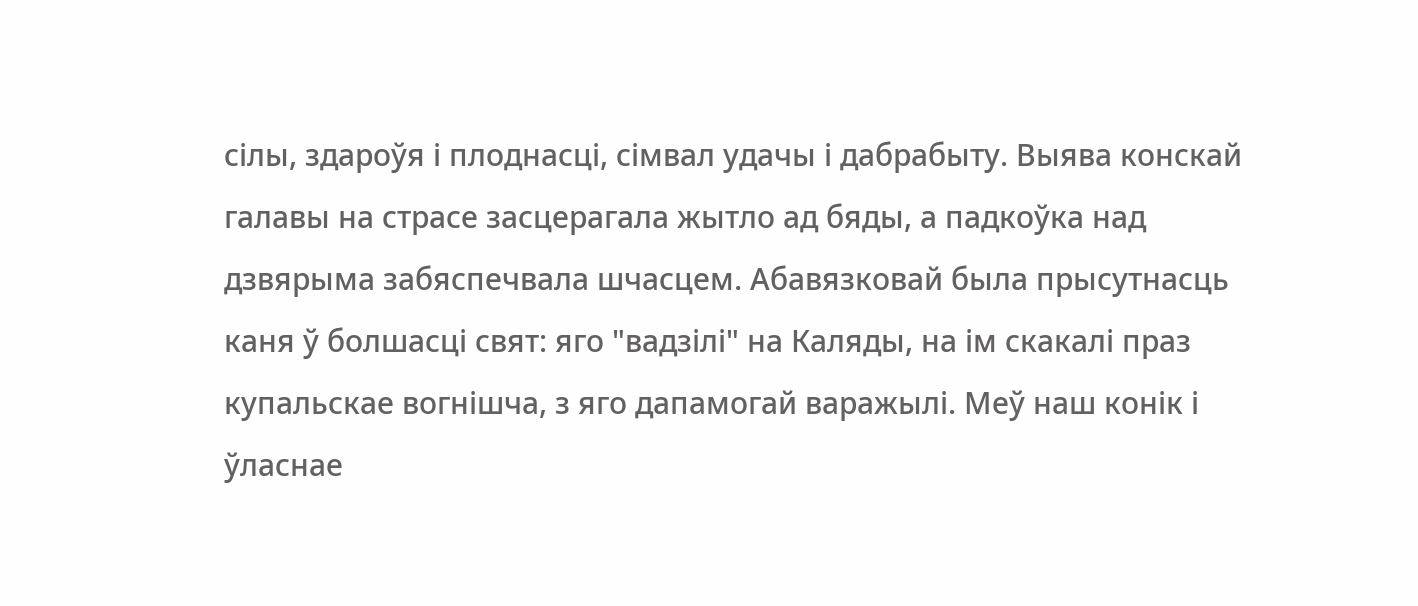сілы, здароўя і плоднасці, сімвал удачы і дабрабыту. Выява конскай галавы на страсе засцерагала жытло ад бяды, а падкоўка над дзвярыма забяспечвала шчасцем. Абавязковай была прысутнасць каня ў болшасці свят: яго "вадзілі" на Каляды, на ім скакалі праз купальскае вогнішча, з яго дапамогай варажылі. Меў наш конік і ўласнае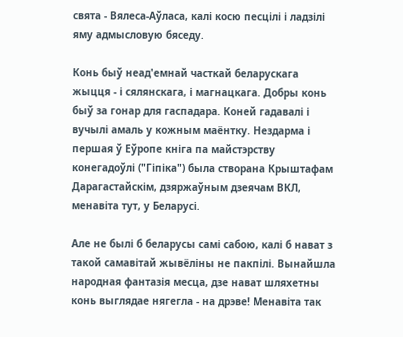свята - Вялеса-Аўласа, калі косю песцілі і ладзілі яму адмысловую бяседу.

Конь быў неад'емнай часткай беларускага жыцця - і сялянскага, і магнацкага. Добры конь быў за гонар для гаспадара. Коней гадавалі і вучылі амаль у кожным маёнтку. Нездарма і першая ў Еўропе кніга па майстэрству конегадоўлі ("Гіпіка") была створана Крыштафам Дарагастайскім, дзяржаўным дзеячам ВКЛ, менавіта тут, у Беларусі.

Але не былі б беларусы самі сабою, калі б нават з такой самавітай жывёліны не пакпілі. Вынайшла народная фантазія месца, дзе нават шляхетны конь выглядае нягегла - на дрэве! Менавіта так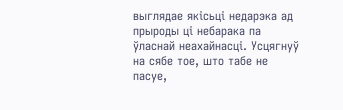выглядае якісьці недарэка ад прыроды ці небарака па ўласнай неахайнасці. Усцягнуў на сябе тое, што табе не пасуе,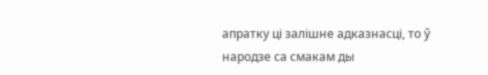апратку ці залішне адказнасці, то ў народзе са смакам ды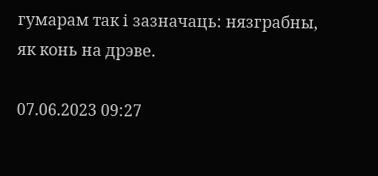гумарам так і зазначаць: нязграбны, як конь на дрэве.

07.06.2023 09:27